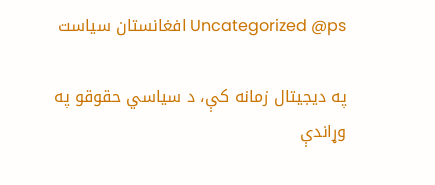Uncategorized @ps افغانستان سیاست

په دیجیتال زمانه کې، د سیاسي حقوقو په وړاندې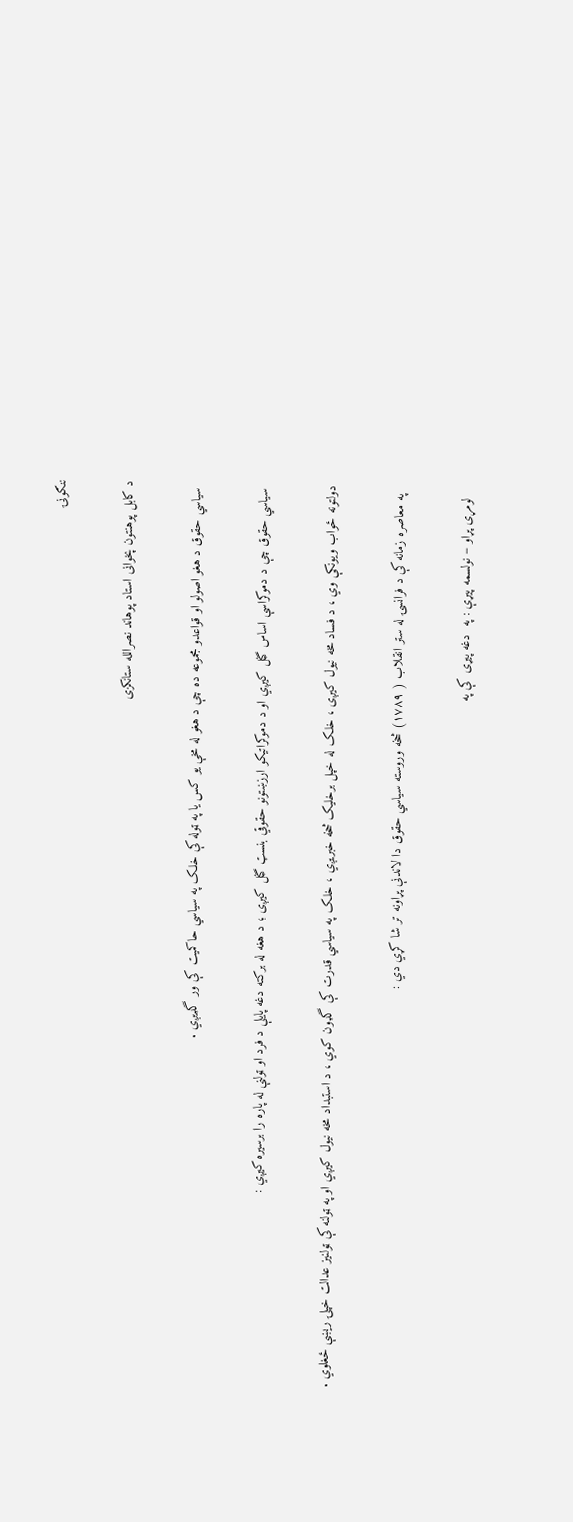ننګونۍ

د کابل پوهنتون پخوانی استاد پوهاند نصرالله ستانکزی

  سیاسي حقوق د هغو اصولو او قواعدو مجموعه ده چې د هغو له مخې یو کس یا په ټوله کې خلک په سیاسي حاکمیت کې ور گډیږي .

  سیاسي حقوق چې د دموکراسې اساس گڼل کیږي او د دموکراتیکو ارزښتونو حقوقي بنسټ گڼل کیږی ؛ د هغه له برکته دغه پایلې د فرد او ټولنې له پاره را برسیره کیږي :

 دولتونه ځواب ویونکې وي ، د فساد مخه نیول کیږی ، خلک له خپل برخلیک څخه خبریږي ، خلک په سیاسي قدرت کې گډون کوي ، د استبداد مخه نیول کیږي او په ټولنه کې ټولنیز عدالت خپلۍ ریښې ځغلوي .

   په معاصره زمانه کې د فرانسۍ له ستر انقلاب ( ۱۷۸۹) څخه وروسته سیاسي حقوق دا لاندنې پړاونه تر شا کړي دي :

    لومړی پړاو – نولسمه پیړې : په  دغه پیړی کې په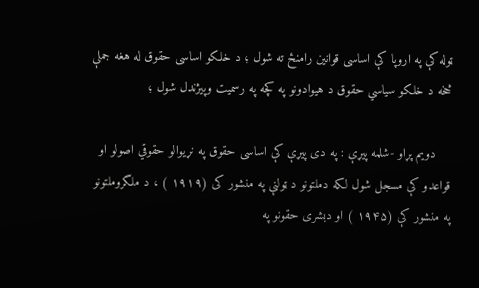ټوله کې په اروپا کې اساسی قوانین رامنځ ته شول ؛ د خلکو اساسی حقوق له هغه جملې څخه د خلکو سیاسي حقوق د هیوادونو په کچه په رسمیت وپیژندل شول ؛

    دویم پړاو -شلمه پیړې : په دی پیړې کې اساسی حقوق په نړیوالو حقوقي اصولو او قواعدو کې مسجل شول لکه دملتونو د ټولنې په منشور کی (۱۹۱۹ ) ، د ملگروملتونو په منشور کې (۱۹۴۵ ) او دبشری حقونو په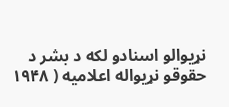نړیوالو اسنادو لکه د بشر د حقوقو نړیواله اعلامیه ( ۱۹۴۸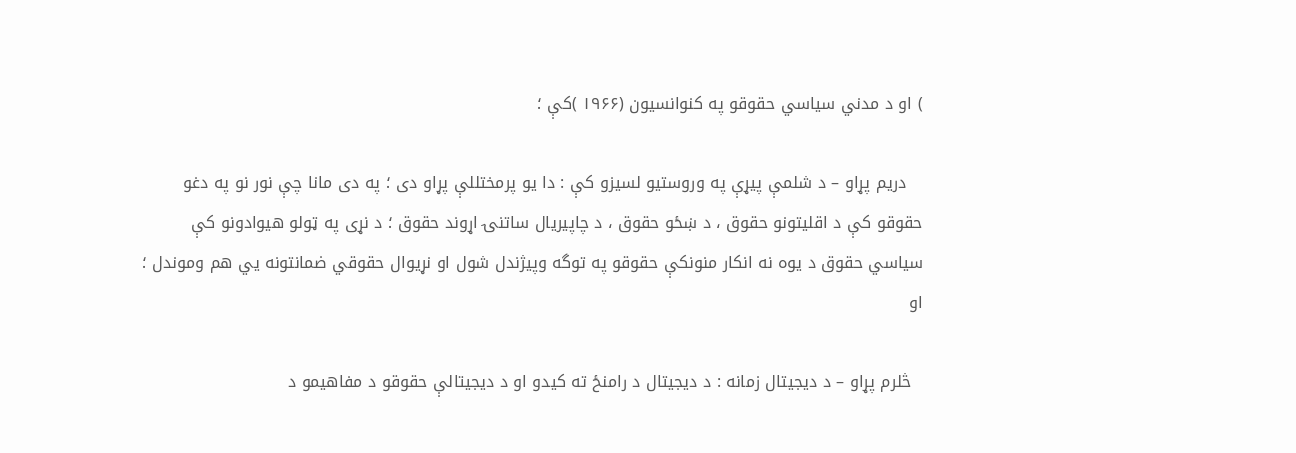) او د مدني سیاسي حقوقو په کنوانسیون (۱۹۶۶ )کې ؛

   دریم پړاو – د شلمې پیړې په وروستیو لسیزو کې : دا یو پرمختللې پړاو دی ؛ په دی مانا چې نور نو په دغو حقوقو کې د اقلیتونو حقوق ، د ښځو حقوق ، د چاپیریال ساتنۍ اړوند حقوق ؛ د نړی په ټولو هیوادونو کې سیاسي حقوق د یوه نه انکار منونکې حقوقو په توگه وپیژندل شول او نړیوال حقوقي ضمانتونه یي هم وموندل ؛ او

  څلرم پړاو – د دیجیتال زمانه : د دیجیتال د رامنځ ته کیدو‌ او د دیجیتالې حقوقو د مفاهیمو د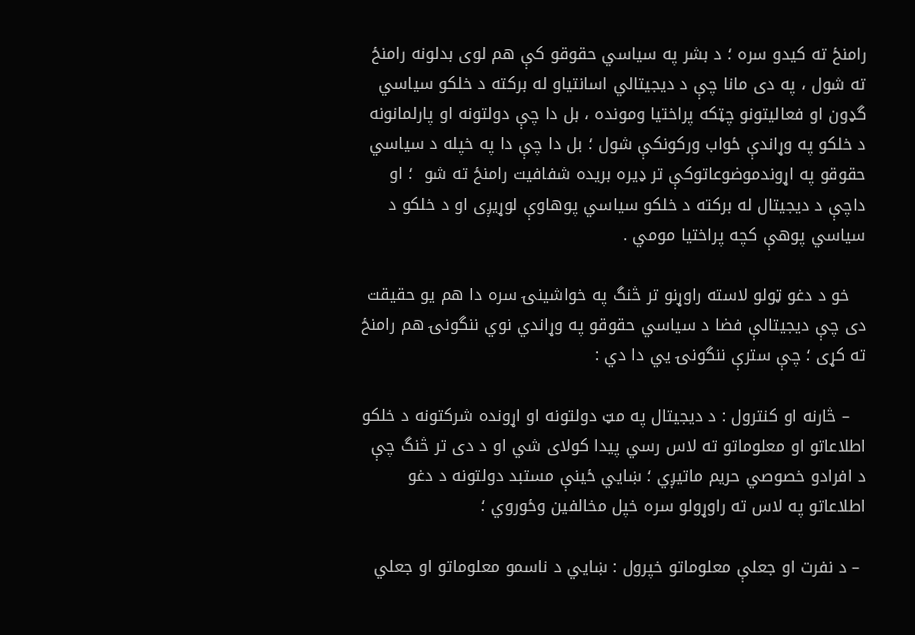رامنځ ته کیدو سره ؛ د بشر په سیاسي حقوقو کې هم لوی بدلونه رامنځ ته شول ، په دی مانا چې د دیجیتالي اسانتیاو له برکته د خلکو سیاسي گډون او فعالیتونو چټکه پراختیا ومونده ، بل دا چې دولتونه او پارلمانونه د خلکو په وړاندې ځواب ورکونکې شول ؛ بل دا چې دا په خپله د سیاسي حقوقو په اړوندموضوعاتو‌کې تر ډیره بریده شفافیت رامنځ ته شو  ؛ او داچې د دیجیتال له برکته د خلکو سیاسي پوهاوې لوړیږی او د خلکو د سیاسي پوهې کچه پراختیا مومي .

   خو د دغو ټولو لاسته راوړنو تر څنگ په خواشینۍ سره دا هم یو حقیقت دی چې دیجیتالې فضا د سیاسي حقوقو په وړاندي نوي ننگونۍ هم رامنځ ته کړی ؛ چې سترې ننگونۍ یي دا دي :

   – څارنه او کنترول : د دیجیتال په مټ دولتونه او اړونده شرکتونه د خلکو اطلاعاتو او معلوماتو ته لاس رسي پیدا کولای شي او د دی تر څنگ چې د افرادو خصوصي حریم ماتیږي ؛ ښایي ځینې مستبد دولتونه د دغو اطلاعاتو په لاس ته راوړولو سره خپل مخالفین وځوروي ؛

 – د نفرت او جعلې معلوماتو خپرول : ښايي د ناسمو معلوماتو‌ او جعلي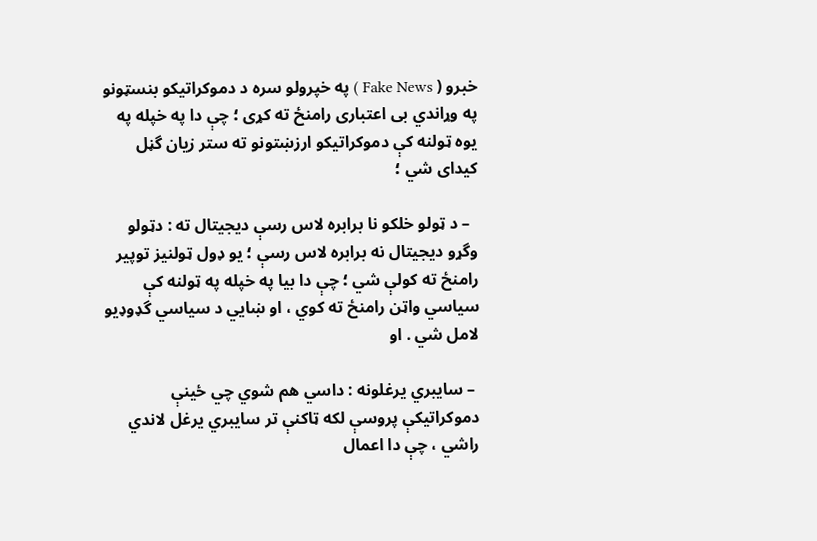خبرو ( Fake News ) په خپرولو سره د دموکراتیکو بنسټونو په وړاندي بی اعتباری رامنځ ته کړی ؛ چې دا په خپله په یوه ټولنه کې دموکراتیکو ارزښتونو ته ستر زیان گڼل کیدای شي ؛

  – د ټولو خلکو نا برابره لاس رسې دیجیتال ته : دټولو وگړو دیجیتال نه برابره لاس رسې ؛ یو ډول ټولنیز توپیر رامنځ ته کولې شي ؛ چې دا بیا په خپله په ټولنه کې سیاسي واټن رامنځ ته کوي ، او ښایي د سیاسي گډوډیو لامل شي . او

 – سایبري یرغلونه : داسي هم شوي چي ځینې دموکراتیکې پروسې لکه ټاکنې تر سایبري یرغل لاندي راشي ، چې دا اعمال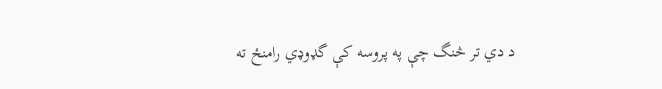د دي تر څنگ چې په پروسه کې گډوډي رامنځ ته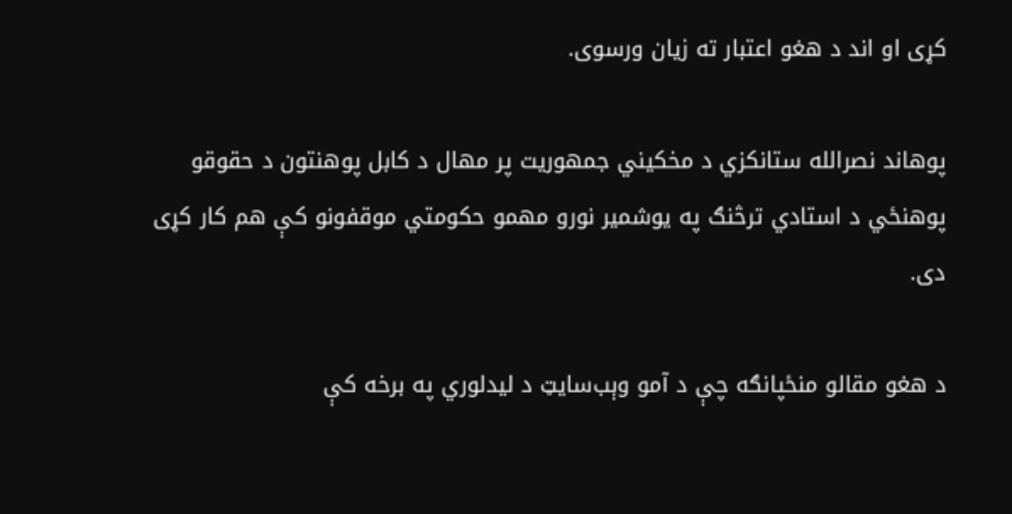کړی او اند د هغو اعتبار ته زیان ورسوی.

پوهاند نصرالله ستانکزي د مخکیني جمهوریت پر مهال د کابل پوهنتون د حقوقو پوهنځي د استادي ترڅنګ په یوشمیر نورو مهمو حکومتي موقفونو کې هم کار کړی دی.

د هغو مقالو منځپانګه چې د آمو وېب‌سایټ د لیدلوري په برخه کې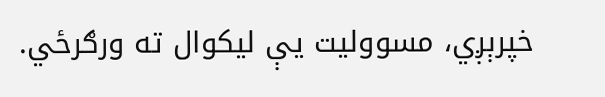خپرېږي، مسوولیت یې لیکوال ته ورګرځي.